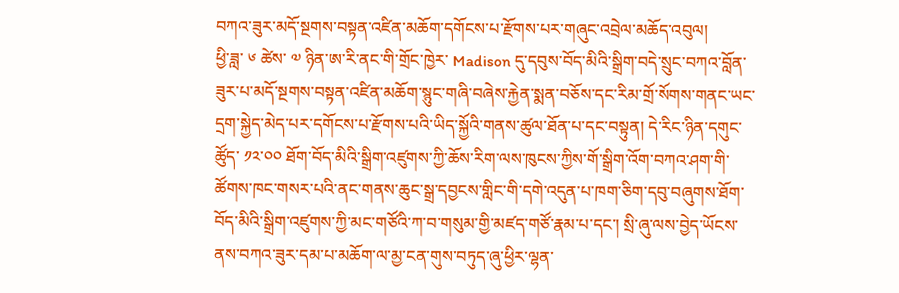བཀའ་ཟུར་མདོ་སྔགས་བསྟན་འཛིན་མཆོག་དགོངས་པ་རྫོགས་པར་གཞུང་འབྲེལ་མཆོད་འབུལ།
ཕྱི་ཟླ་ ༦ ཚེས་ ༧ ཉིན་ཨ་རི་ནང་གི་གྲོང་ཁྱེར་ Madison དུ་དབུས་བོད་མིའི་སྒྲིག་བདེ་སྲུང་བཀའ་བློན་ཟུར་པ་མདོ་སྔགས་བསྟན་འཛིན་མཆོག་སྙུང་གཞི་བཞེས་རྐྱེན་སྨན་བཅོས་དང་རིམ་གྲོ་སོགས་གནང་ཡང་དྲག་སྐྱེད་མེད་པར་དགོངས་པ་རྫོགས་པའི་ཡིད་སྐྱོའི་གནས་ཚུལ་ཐོན་པ་དང་བསྟུན། དེ་རིང་ཉིན་དགུང་ཚོུད་ ༡༢་༠༠ ཐོག་བོད་མིའི་སྒྲིག་འཛུགས་ཀྱི་ཆོས་རིག་ལས་ཁུངས་ཀྱིས་གོ་སྒྲིག་འོག་བཀའ་ཤག་གི་ཚོགས་ཁང་གསར་པའི་ནང་གནས་ཆུང་སྒྲ་དབྱངས་གླིང་གི་དགེ་འདུན་པ་ཁག་ཅིག་དབུ་བཞུགས་ཐོག་བོད་མིའི་སྒྲིག་འཛུགས་ཀྱི་མང་གཙོའི་ཀ་བ་གསུམ་གྱི་མཛད་གཙོ་རྣམ་པ་དང་། སྲི་ཞུ་ལས་བྱེད་ཡོངས་ནས་བཀའ་ཟུར་དམ་པ་མཆོག་ལ་མྱ་ངན་གུས་བཏུད་ཞུ་ཕྱིར་ལྷན་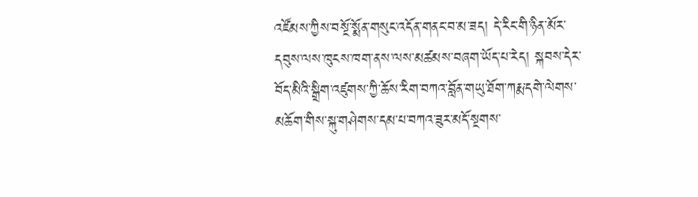འཛོམས་ཀྱིས་བསྔོ་སྨོན་གསུང་འདོན་གནང་བ་མ་ཟད། དེ་རིང་གི་ཉིན་མོར་དབུས་ལས་ཁུངས་ཁག་ནས་ལས་མཚམས་བཞག་ཡོད་པ་རེད། སྐབས་དེར་བོད་མིའི་སྒྲིག་འཛུགས་ཀྱི་ཆོས་རིག་བཀའ་བློན་གཡུ་ཐོག་ཀརྨ་དགེ་ལེགས་མཆོག་གིས་སྐུ་གཤེགས་དམ་པ་བཀའ་ཟུར་མདོ་སྔགས་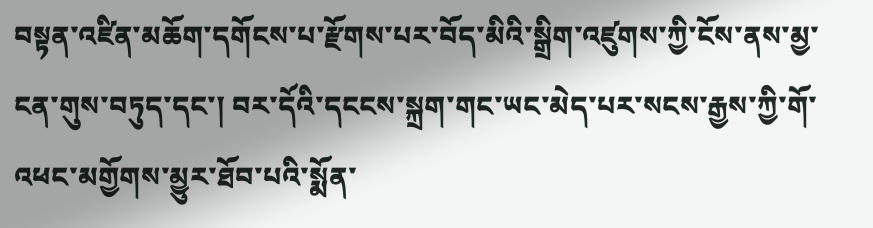བསྟན་འཛིན་མཆོག་དགོངས་པ་རྫོགས་པར་བོད་མིའི་སྒྲིག་འཛུགས་ཀྱི་ངོས་ནས་མྱ་ངན་གུས་བཏུད་དང་། བར་དོའི་དངངས་སྐྲག་གང་ཡང་མེད་པར་སངས་རྒྱས་ཀྱི་གོ་འཕང་མགྱོགས་མྱུར་ཐོབ་པའི་སྨོན་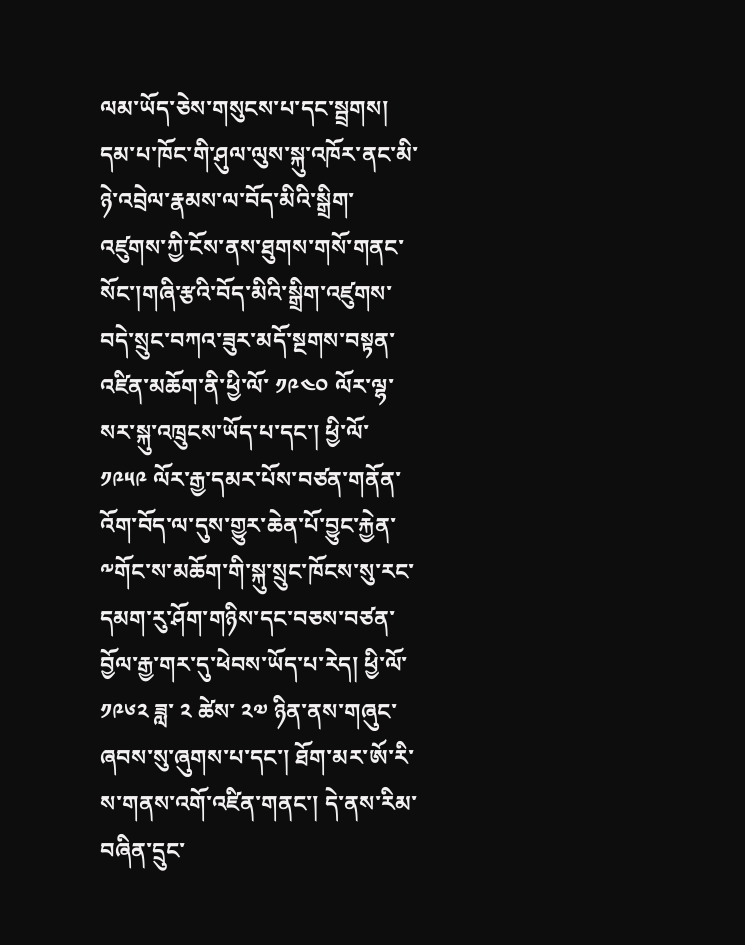ལམ་ཡོད་ཅེས་གསུངས་པ་དང་སྦྲགས། དམ་པ་ཁོང་གི་ཤུལ་ལུས་སྐུ་འཁོར་ནང་མི་ཉེ་འབྲེལ་རྣམས་ལ་བོད་མིའི་སྒྲིག་འཛུགས་ཀྱི་ངོས་ནས་ཐུགས་གསོ་གནང་སོང་།གཞི་རྩའི་བོད་མིའི་སྒྲིག་འཛུགས་བདེ་སྲུང་བཀའ་ཟུར་མདོ་སྔགས་བསྟན་འཛིན་མཆོག་ནི་ཕྱི་ལོ་ ༡༩༤༠ ལོར་ལྷ་སར་སྐུ་འཁྲུངས་ཡོད་པ་དང་། ཕྱི་ལོ་ ༡༩༥༩ ལོར་རྒྱ་དམར་པོས་བཙན་གནོན་འོག་བོད་ལ་དུས་གྱུར་ཆེན་པོ་བྱུང་རྐྱེན་༸གོང་ས་མཆོག་གི་སྐུ་སྲུང་ཁོངས་སུ་རང་དམག་རུ་ཤོག་གཉིས་དང་བཅས་བཙན་བྱོལ་རྒྱ་གར་དུ་ཕེབས་ཡོད་པ་རེད། ཕྱི་ལོ་ ༡༩༦༢ ཟླ་ ༢ ཚེས་ ༢༧ ཉིན་ནས་གཞུང་ཞབས་སུ་ཞུགས་པ་དང་། ཐོག་མར་ཨོ་རི་ས་གནས་འགོ་འཛིན་གནང་། དེ་ནས་རིམ་བཞིན་དྲུང་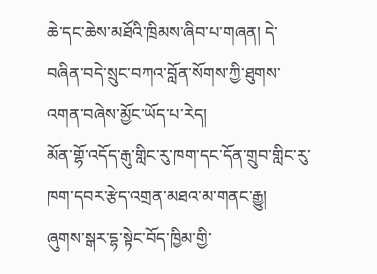ཆེ་དང་ཆེས་མཐོའི་ཁྲིམས་ཞིབ་པ་གཞན། དེ་བཞིན་བདེ་སྲུང་བཀའ་བློན་སོགས་ཀྱི་ཐུགས་འགན་བཞེས་མྱོང་ཡོད་པ་རེད།
མོན་གྷོ་འདོད་རྒུ་གླིང་རུ་ཁག་དང་དོན་གྲུབ་གླིང་རུ་ཁག་དབར་རྩེད་འགྲན་མཐའ་མ་གནང་རྒྱུ།
ཞུགས་སྒར་དྷ་སྟེང་བོད་ཁྱིམ་གྱི་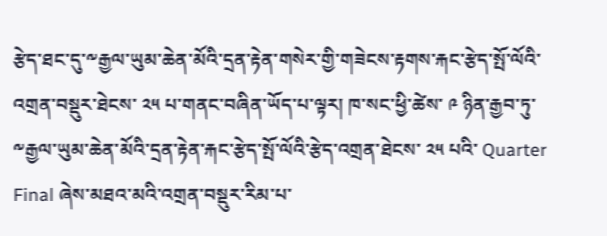རྩེད་ཐང་དུ་༸རྒྱལ་ཡུམ་ཆེན་མོའི་དྲན་རྟེན་གསེར་གྱི་གཟེངས་རྟགས་རྐང་རྩེད་སྤོ་ལོའི་འགྲན་བསྡུར་ཐེངས་ ༢༥ པ་གནང་བཞིན་ཡོད་པ་ལྟར། ཁ་སང་ཕྱི་ཚེས་ ༩ ཉིན་རྒྱབ་ཏུ་༸རྒྱལ་ཡུམ་ཆེན་མོའི་དྲན་རྟེན་རྐང་རྩེད་སྤོ་ལོའི་རྩེད་འགྲན་ཐེངས་ ༢༥ པའི་ Quarter Final ཞེས་མཐའ་མའི་འགྲན་བསྡུར་རིམ་པ་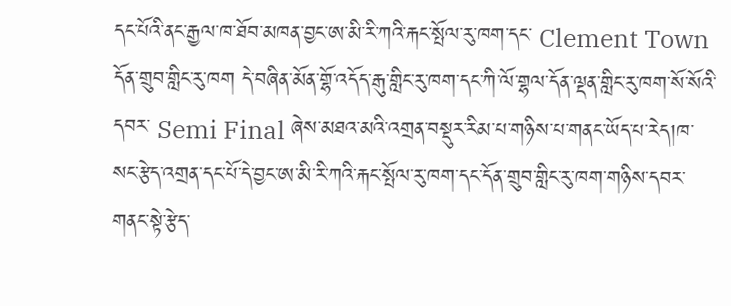དང་པོའི་ནང་རྒྱལ་ཁ་ཐོབ་མཁན་བྱང་ཨ་མི་རི་ཀའི་རྐང་སྤོལ་རུ་ཁག་དང་ Clement Town དོན་གྲུབ་གླིང་རུ་ཁག དེ་བཞིན་མོན་གྷོ་འདོད་རྒུ་གླིང་རུ་ཁག་དང་ཀི་ལོ་གྷལ་དོན་ལྡན་གླིང་རུ་ཁག་སོ་སོའི་དབར་ Semi Final ཞེས་མཐའ་མའི་འགྲན་བསྡུར་རིམ་པ་གཉིས་པ་གནང་ཡོད་པ་རེད།ཁ་སང་རྩེད་འགྲན་དང་པོ་དེ་བྱང་ཨ་མི་རི་ཀའི་རྐང་སྤོལ་རུ་ཁག་དང་དོན་གྲུབ་གླིང་རུ་ཁག་གཉིས་དབར་གནང་སྟེ་རྩེད་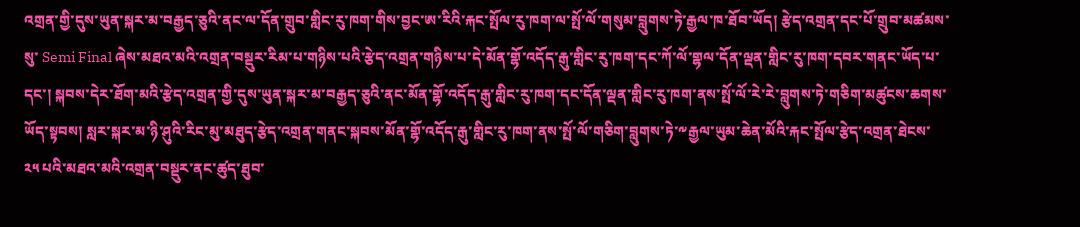འགྲན་གྱི་དུས་ཡུན་སྐར་མ་བརྒྱད་ཅུའི་ནང་ལ་དོན་གྲུབ་གླིང་རུ་ཁག་གིས་བྱང་ཨ་རིའི་རྐང་སྤོལ་རུ་ཁག་ལ་སྤོ་ལོ་གསུམ་བླུགས་ཏེ་རྒྱལ་ཁ་ཐོབ་ཡོད། རྩེད་འགྲན་དང་པོ་གྲུབ་མཚམས་སུ་ Semi Final ཞེས་མཐའ་མའི་འགྲན་བསྡུར་རིམ་པ་གཉིས་པའི་རྩེད་འགྲན་གཉིས་པ་དེ་མོན་གྷོ་འདོད་རྒུ་གླིང་རུ་ཁག་དང་ཀོ་ལོ་གྷལ་དོན་ལྡན་གླིང་རུ་ཁག་དབར་གནང་ཡོད་པ་དང་། སྐབས་དེར་ཐོག་མའི་རྩེད་འགྲན་གྱི་དུས་ཡུན་སྐར་མ་བརྒྱད་ཅུའི་ནང་མོན་གྷོ་འདོད་རྒུ་གླིང་རུ་ཁག་དང་དོན་ལྡན་གླིང་རུ་ཁག་ནས་སྤོ་ལོ་རེ་རེ་བླུགས་ཏེ་གཅིག་མཚུངས་ཆགས་ཡོད་སྟབས། སླར་སྐར་མ་ཉི་ཤུའི་རིང་མུ་མཐུད་རྩེད་འགྲན་གནང་སྐབས་མོན་གྷོ་འདོད་རྒུ་གླིང་རུ་ཁག་ནས་སྤོ་ལོ་གཅིག་བླུགས་ཏེ་༸རྒྱལ་ཡུམ་ཆེན་མོའི་རྐང་སྤོལ་རྩེད་འགྲན་ཐེངས་ ༢༥ པའི་མཐའ་མའི་འགྲན་བསྡུར་ནང་ཚུད་ཐུབ་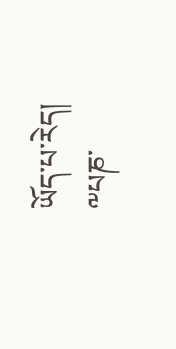ཡོད་པ་རེད།
༸པཎ་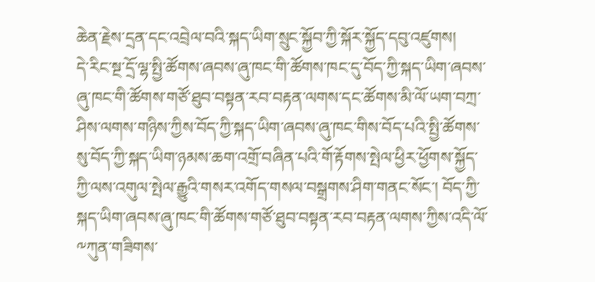ཆེན་རྗེས་དྲན་དང་འབྲེལ་བའི་སྐད་ཡིག་སྲུང་སྐྱོབ་ཀྱི་སྐོར་སྐྱོད་དབུ་འཛུགས།
དེ་རིང་སྔ་དྲོ་ལྷ་སྤྱི་ཚོགས་ཞབས་ཞུ་ཁང་གི་ཚོགས་ཁང་དུ་བོད་ཀྱི་སྐད་ཡིག་ཞབས་ཞུ་ཁང་གི་ཚོགས་གཙོ་ཐུབ་བསྟན་རབ་བརྟན་ལགས་དང་ཚོགས་མི་ལོ་ཡག་བཀྲ་ཤིས་ལགས་གཉིས་ཀྱིས་བོད་ཀྱི་སྐད་ཡིག་ཞབས་ཞུ་ཁང་གིས་བོད་པའི་སྤྱི་ཚོགས་སུ་བོད་ཀྱི་སྐད་ཡིག་ཉམས་ཆག་འགྲོ་བཞིན་པའི་གོ་རྟོགས་སྤེལ་ཕྱིར་ཕྱོགས་སྐྱོད་ཀྱི་ལས་འགུལ་སྤེལ་རྒྱུའི་གསར་འགོད་གསལ་བསྒྲགས་ཤིག་གནང་སོང་། བོད་ཀྱི་སྐད་ཡིག་ཞབས་ཞུ་ཁང་གི་ཚོགས་གཙོ་ཐུབ་བསྟན་རབ་བརྟན་ལགས་ཀྱིས་འདི་ལོ་༸ཀུན་གཟིགས་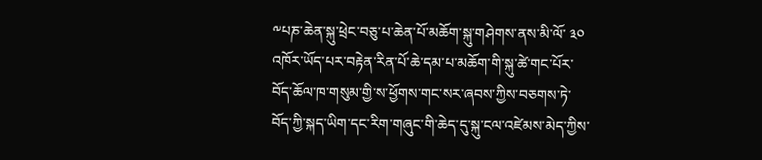༸པཎ་ཆེན་སྐུ་ཕྲེང་བཅུ་པ་ཆེན་པོ་མཆོག་སྐུ་གཤེགས་ནས་མི་ལོ་ ༣༠ འཁོར་ཡོད་པར་བརྟེན་རིན་པོ་ཆེ་དམ་པ་མཆོག་གི་སྐུ་ཚེ་གང་པོར་བོད་ཆོལ་ཁ་གསུམ་གྱི་ས་ཕྱོགས་གང་སར་ཞབས་ཀྱིས་བཅགས་ཏེ་བོད་ཀྱི་སྐད་ཡིག་དང་རིག་གཞུང་གི་ཆེད་དུ་སྐུ་ངལ་འཛེམས་མེད་ཀྱིས་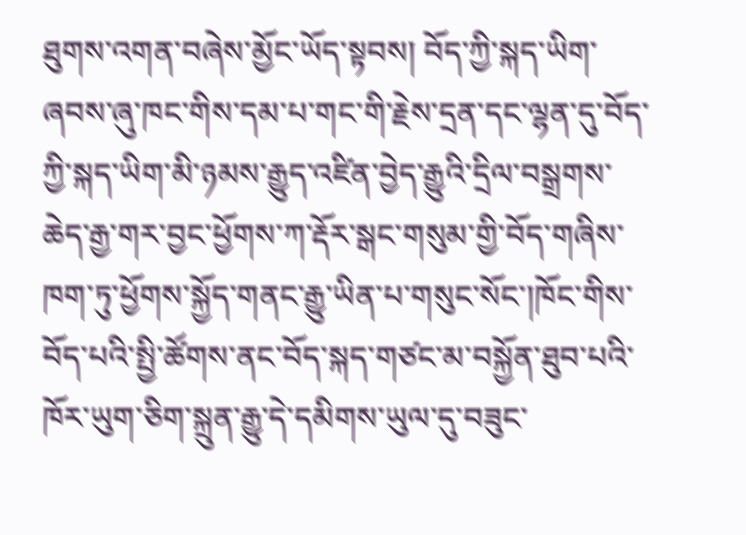ཐུགས་འགན་བཞེས་མྱོང་ཡོད་སྟབས། བོད་ཀྱི་སྐད་ཡིག་ཞབས་ཞུ་ཁང་གིས་དམ་པ་གང་གི་རྗེས་དྲན་དང་ལྷན་དུ་བོད་ཀྱི་སྐད་ཡིག་མི་ཉམས་རྒྱུད་འཛིན་བྱེད་རྒྱུའི་དྲིལ་བསྒྲགས་ཆེད་རྒྱ་གར་བྱང་ཕྱོགས་ཀ་རྡོར་སྒང་གསུམ་གྱི་བོད་གཞིས་ཁག་ཏུ་ཕྱོགས་སྐྱོད་གནང་རྒྱུ་ཡིན་པ་གསུང་སོང་།ཁོང་གིས་བོད་པའི་སྤྱི་ཚོགས་ནང་བོད་སྐད་གཙང་མ་བསྐྱོན་ཐུབ་པའི་ཁོར་ཡུག་ཅིག་སྐྲུན་རྒྱུ་དེ་དམིགས་ཡུལ་དུ་བཟུང་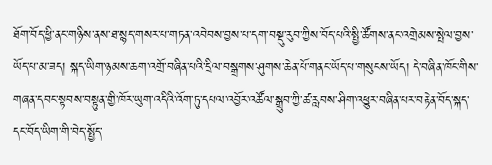ཐོག་བོད་ཕྱི་ནང་གཉིས་ནས་ཐ་སྙད་གསར་པ་གཏན་འབེབས་བྱས་པ་དག་བསྡུ་རུབ་ཀྱིས་བོད་པའི་སྤྱི་ཚོགས་ནང་འགྲེམས་སྤེལ་བྱས་ཡོད་པ་མ་ཟད། སྐད་ཡིག་ཉམས་ཆག་འགྲོ་བཞིན་པའི་དྲིལ་བསྒྲགས་ཤུགས་ཆེན་པོ་གནང་ཡོད་པ་གསུངས་ཡོད། དེ་བཞིན་ཁོང་གིས་གཞན་དབང་སྟབས་བསྟུན་གྱི་ཁོར་ཡུག་འདིའི་འོག་ཏུ་དཔལ་འབྱོར་འཚོལ་སྒྲུབ་ཀྱི་ཚ་རླབས་ཤིག་འཕྱུར་བཞིན་པར་བརྟེན་བོད་སྐད་དང་བོད་ཡིག་གི་བེད་སྤྱོད་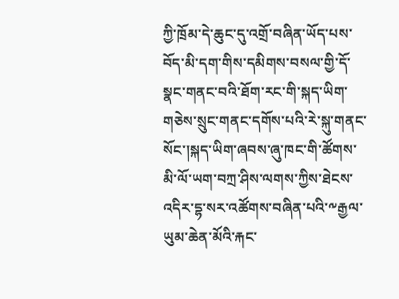ཀྱི་ཁྲོམ་དེ་ཆུང་དུ་འགྲོ་བཞིན་ཡོད་པས་བོད་མི་དག་གིས་དམིགས་བསལ་གྱི་དོ་སྣང་གནང་བའི་ཐོག་རང་གི་སྐད་ཡིག་གཅེས་སྲུང་གནང་དགོས་པའི་རེ་སྐུ་གནང་སོང་།སྐད་ཡིག་ཞབས་ཞུ་ཁང་གི་ཚོགས་མི་ལོ་ཡག་བཀྲ་ཤིས་ལགས་ཀྱིས་ཐེངས་འདིར་དྷ་སར་འཚོགས་བཞིན་པའི་༸རྒྱལ་ཡུམ་ཆེན་མོའི་རྐང་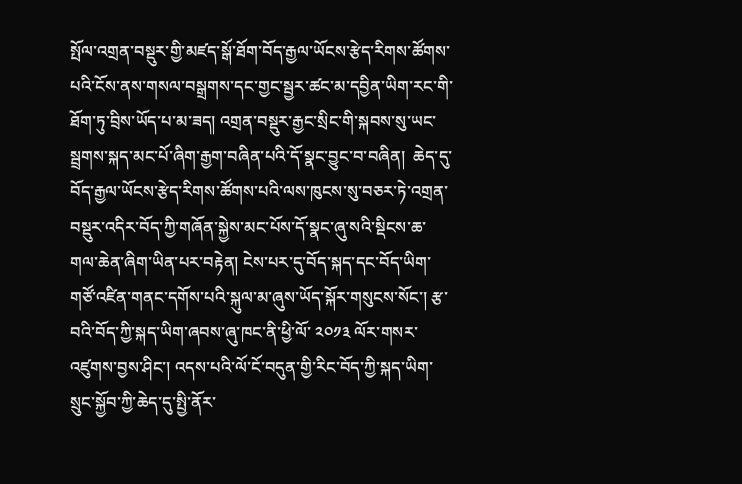སྤོལ་འགྲན་བསྡུར་གྱི་མཛད་སྒོ་ཐོག་བོད་རྒྱལ་ཡོངས་རྩེད་རིགས་ཚོགས་པའི་ངོས་ནས་གསལ་བསྒྲགས་དང་གྱང་སྦྱར་ཚང་མ་དབྱིན་ཡིག་རང་གི་ཐོག་ཏུ་བྲིས་ཡོད་པ་མ་ཟད། འགྲན་བསྡུར་རྒྱང་སྲིང་གི་སྐབས་སུ་ཡང་སྦྲགས་སྐད་མང་པོ་ཞིག་རྒྱག་བཞིན་པའི་དོ་སྣང་བྱུང་བ་བཞིན།  ཆེད་དུ་བོད་རྒྱལ་ཡོངས་རྩེད་རིགས་ཚོགས་པའི་ལས་ཁུངས་སུ་བཅར་ཏེ་འགྲན་བསྡུར་འདིར་བོད་ཀྱི་གཞོན་སྐྱེས་མང་པོས་དོ་སྣང་ཞུ་སའི་སྡིངས་ཆ་གལ་ཆེན་ཞིག་ཡིན་པར་བརྟེན། ངེས་པར་དུ་བོད་སྐད་དང་བོད་ཡིག་གཙོ་འཛིན་གནང་དགོས་པའི་སྐུལ་མ་ཞུས་ཡོད་སྐོར་གསུངས་སོང་། རྩ་བའི་བོད་ཀྱི་སྐད་ཡིག་ཞབས་ཞུ་ཁང་ནི་ཕྱི་ལོ་ ༢༠༡༣ ལོར་གསར་འཛུགས་བྱས་ཤིང་། འདས་པའི་ལོ་ངོ་བདུན་གྱི་རིང་བོད་ཀྱི་སྐད་ཡིག་སྲུང་སྐྱོབ་ཀྱི་ཆེད་དུ་སྤྱི་ནོར་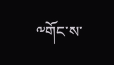༸གོང་ས་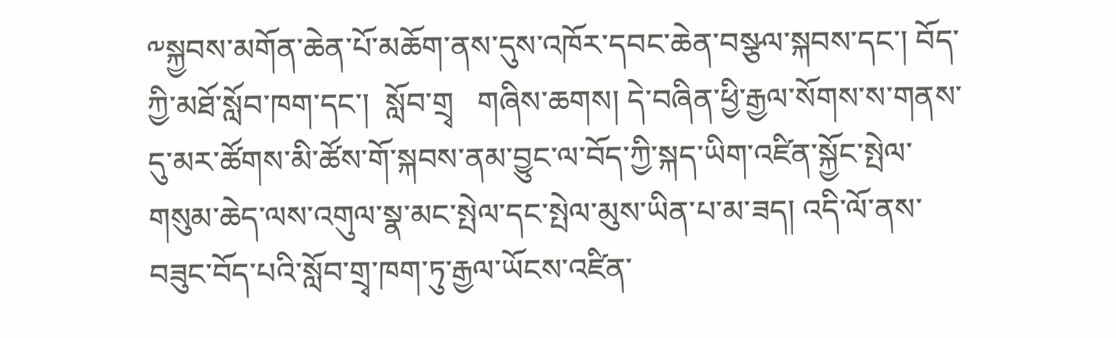༸སྐྱབས་མགོན་ཆེན་པོ་མཆོག་ནས་དུས་འཁོར་དབང་ཆེན་བསྩལ་སྐབས་དང་། བོད་ཀྱི་མཐོ་སློབ་ཁག་དང་།  སློབ་གྲྭ   གཞིས་ཆགས། དེ་བཞིན་ཕྱི་རྒྱལ་སོགས་ས་གནས་དུ་མར་ཚོགས་མི་ཚོས་གོ་སྐབས་ནམ་བྱུང་ལ་བོད་ཀྱི་སྐད་ཡིག་འཛིན་སྐྱོང་སྤེལ་གསུམ་ཆེད་ལས་འགུལ་སྣ་མང་སྤེལ་དང་སྤེལ་མུས་ཡིན་པ་མ་ཟད། འདི་ལོ་ནས་བཟུང་བོད་པའི་སློབ་གྲྭ་ཁག་ཏུ་རྒྱལ་ཡོངས་འཛིན་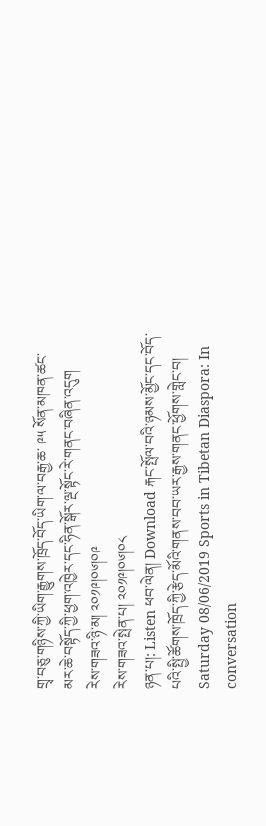གྲྭ་བཅུ་གཉིས་ཀྱི་ཡིག་རྒྱུགས་ཁྲོད་བོད་ཡིག་ལ་བརྒྱ་ཆ་ ༩༥ སོན་མཁན་ཚང་མར་ཆེ་བསྟོད་ཀྱི་ཕྱག་འཁྱེར་དང་ཧིན་སྒོར་ལྔ་སྟོང་རེ་གནང་བཞིན་འདུག
རེས་གཟའ་ཉི་མ། ༢༠༡༩།༠༦།༠༩
རེས་གཟའ་སྤེན་པ། ༢༠༡༩།༠༦།༠༨
ཉན་པ།: Listen ཕབ་ལེན། Download རྐང་སྤོལ་བའི་ཉམས་མྱོང་དང་བོད་པའི་སྤྱི་ཚོགས་ཁྲོད་ཀྱི་རྩེད་མོའི་གནས་བབ་ཡར་རྒྱས་གནང་ཕྱོགས་གླེང་བ། Saturday 08/06/2019 Sports in Tibetan Diaspora: In conversation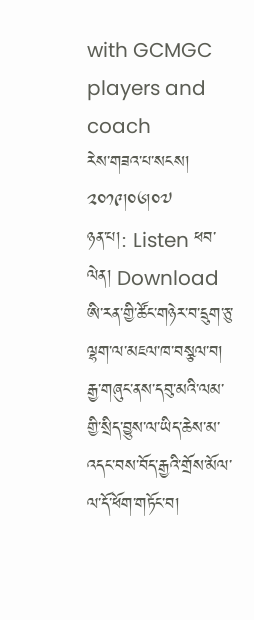with GCMGC players and coach
རེས་གཟའ་པ་སངས། ༢༠༡༩།༠༦།༠༧
ཉན་པ།: Listen ཕབ་ལེན། Download ཨི་རན་གྱི་ཚོང་གཉེར་བ་དྲུག་ཅུ་ལྷག་ལ་མཇལ་ཁ་བསྩལ་བ། རྒྱ་གཞུང་ནས་དབུ་མའི་ལམ་གྱི་སྲིད་བྱུས་ལ་ཡིད་ཆེས་མ་འདང་བས་བོད་རྒྱའི་གྲོས་མོལ་ལ་དོ་ཕོག་གཏོང་བ།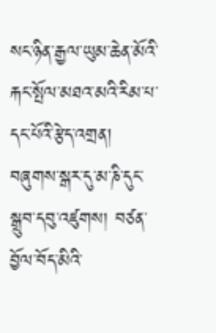སང་ཉིན་རྒྱལ་ཡུམ་ཆེན་མོའི་རྐང་སྤོལ་མཐའ་མའི་རིམ་པ་དང་པོའི་རྩེད་འགྲན། བཞུགས་སྒར་དུ་མ་ཎི་དུང་སྒྲུབ་དབུ་འཛུགས། བཙན་བྱོལ་བོད་མིའི་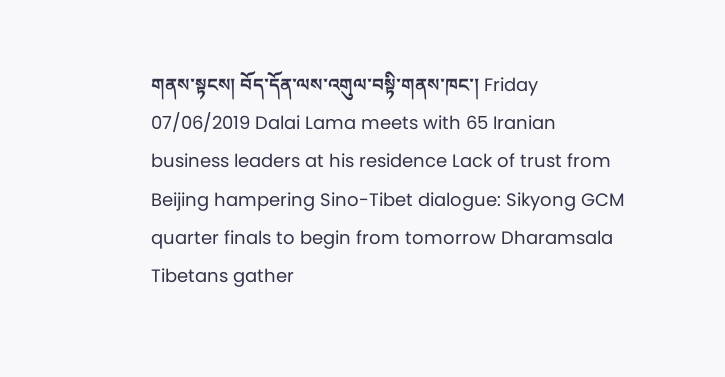གནས་སྟངས། བོད་དོན་ལས་འགུལ་བསྟི་གནས་ཁང་། Friday 07/06/2019 Dalai Lama meets with 65 Iranian business leaders at his residence Lack of trust from Beijing hampering Sino-Tibet dialogue: Sikyong GCM quarter finals to begin from tomorrow Dharamsala Tibetans gather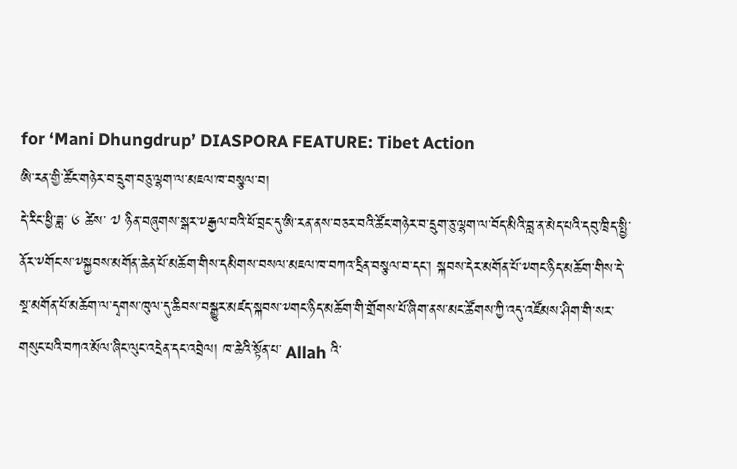for ‘Mani Dhungdrup’ DIASPORA FEATURE: Tibet Action
ཨི་རན་གྱི་ཚོང་གཉེར་བ་དྲུག་བཅུ་ལྷག་ལ་མཇལ་ཁ་བསྩལ་བ།
དེ་རིང་ཕྱི་ཟླ་ ༦ ཚེས་ ༧ ཉིན་བཞུགས་སྒར་༸རྒྱལ་བའི་ཕོ་བྲང་དུ་ཨི་རན་ནས་བཅར་བའི་ཚོང་གཉེར་བ་དྲུག་ཅུ་ལྷག་ལ་བོད་མིའི་བླ་ན་མེད་པའི་དབུ་ཁྲིད་སྤྱི་ནོར་༸གོང་ས་༸སྐྱབས་མགོན་ཆེན་པོ་མཆོག་གིས་དམིགས་བསལ་མཇལ་ཁ་བཀའ་དྲིན་བསྩལ་བ་དང་། སྐབས་དེར་མགོན་པོ་༸གང་ཉིད་མཆོག་གིས་དེ་སྔ་མགོན་པོ་མཆོག་ལ་དྭགས་ཁུལ་དུ་ཆིབས་བསྒྱུར་མཛད་སྐབས་༸གང་ཉིད་མཆོག་གི་གྲོགས་པོ་ཞིག་ནས་མང་ཚོགས་ཀྱི་འདུ་འཛོམས་ཤིག་གི་སར་གསུང་པའི་བཀའ་མོལ་ཞིང་ལུང་འདྲེན་དང་འབྲེལ། ཁ་ཆེའི་སྟོན་པ་ Allah འི་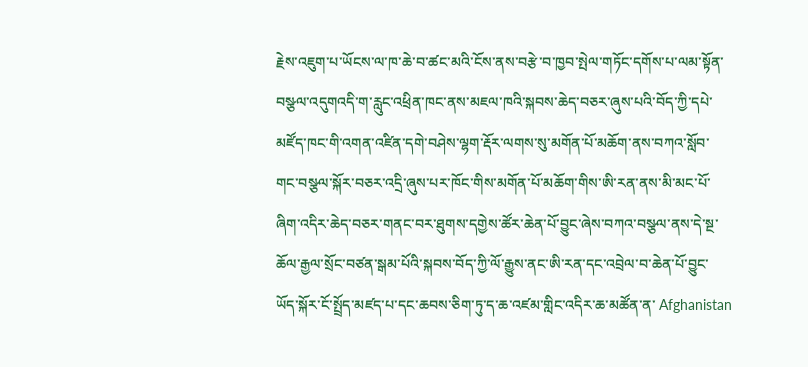རྗེས་འཇུག་པ་ཡོངས་ལ་ཁ་ཆེ་བ་ཚང་མའི་ངོས་ནས་བརྩེ་བ་ཁྱབ་སྤེལ་གཏོང་དགོས་པ་ལམ་སྟོན་བསྩལ་འདུགའདི་ག་རླུང་འཕྲིན་ཁང་ནས་མཇལ་ཁའི་སྐབས་ཆེད་བཅར་ཞུས་པའི་བོད་ཀྱི་དཔེ་མཛོད་ཁང་གི་འགན་འཛིན་དགེ་བཤེས་ལྷག་རྡོར་ལགས་སུ་མགོན་པོ་མཆོག་ནས་བཀའ་སློབ་གང་བསྩལ་སྐོར་བཅར་འདྲི་ཞུས་པར་ཁོང་གིས་མགོན་པོ་མཆོག་གིས་ཨི་རན་ནས་མི་མང་པོ་ཞིག་འདིར་ཆེད་བཅར་གནང་བར་ཐུགས་དགྱེས་ཚོར་ཆེན་པོ་བྱུང་ཞེས་བཀའ་བསྩལ་ནས་དེ་སྔ་ཆོལ་རྒྱལ་སྲོང་བཙན་སྒམ་པོའི་སྐབས་བོད་ཀྱི་ལོ་རྒྱུས་ནང་ཨི་རན་དང་འབྲེལ་བ་ཆེན་པོ་བྱུང་ཡོད་སྐོར་ངོ་སྤྲོད་མཛད་པ་དང་ཆབས་ཅིག་ཏུ་ད་ཆ་འཛམ་གླིང་འདིར་ཆ་མཚོན་ན་ Afghanistan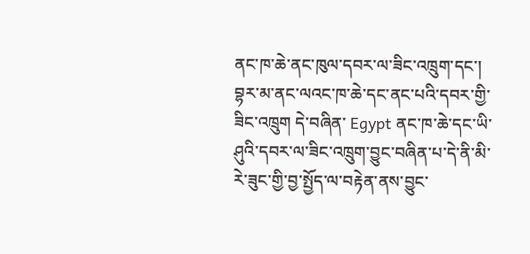ནང་ཁ་ཆེ་ནང་ཁུལ་དབར་ལ་ཟིང་འཁྲུག་དང་། བྷར་མ་ནང་ལའང་ཁ་ཆེ་དང་ནང་པའི་དབར་གྱི་ཟིང་འཁྲུག དེ་བཞིན་ Egypt ནང་ཁ་ཆེ་དང་ཡི་ཤུའི་དབར་ལ་ཟིང་འཁྲུག་བྱུང་བཞིན་པ་དེ་ནི་མི་རེ་ཟུང་གྱི་བྱ་སྤྱོད་ལ་བརྟེན་ནས་བྱུང་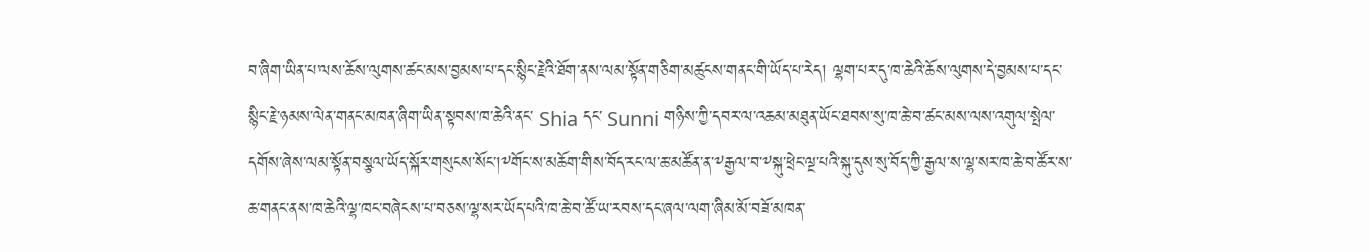བ་ཞིག་ཡིན་པ་ལས་ཆོས་ལུགས་ཚང་མས་བྱམས་པ་དང་སྙིང་རྗེའི་ཐོག་ནས་ལམ་སྟོན་གཅིག་མཚུངས་གནང་གི་ཡོད་པ་རེད། ལྷག་པར་དུ་ཁ་ཆེའི་ཆོས་ལུགས་དེ་བྱམས་པ་དང་སྙིང་རྗེ་ཉམས་ལེན་གནང་མཁན་ཞིག་ཡིན་སྟབས་ཁ་ཆེའི་ནང་ Shia དང་ Sunni གཉིས་ཀྱི་དབར་ལ་འཆམ་མཐུན་ཡོང་ཐབས་སུ་ཁ་ཆེ་བ་ཚང་མས་ལས་འགུལ་སྤེལ་དགོས་ཞེས་ལམ་སྟོན་བསྩལ་ཡོད་སྐོར་གསུངས་སོང་།༸གོང་ས་མཆོག་གིས་བོད་རང་ལ་ཆ་མཚོན་ན་༸རྒྱལ་བ་༸སྐུ་ཕྲེང་ལྔ་པའི་སྐུ་དུས་སུ་བོད་ཀྱི་རྒྱལ་ས་ལྷ་སར་ཁ་ཆེ་བ་ཚོར་ས་ཆ་གནང་ནས་ཁ་ཆེའི་ལྷ་ཁང་བཞེངས་པ་བཅས་ལྷ་སར་ཡོད་པའི་ཁ་ཆེ་བ་ཚོ་ཡ་རབས་དང་ཞལ་ལག་ཞིམ་མོ་བཟོ་མཁན་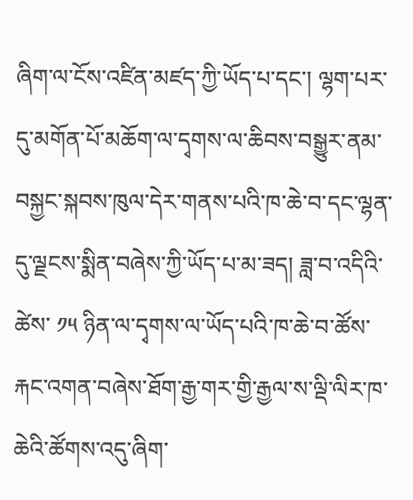ཞིག་ལ་ངོས་འཛིན་མཛད་ཀྱི་ཡོད་པ་དང་། ལྷག་པར་དུ་མགོན་པོ་མཆོག་ལ་དྭགས་ལ་ཆིབས་བསྒྱུར་ནམ་བསྐྱང་སྐབས་ཁུལ་དེར་གནས་པའི་ཁ་ཆེ་བ་དང་ལྷན་དུ་ལྗངས་སྨིན་བཞེས་ཀྱི་ཡོད་པ་མ་ཟད། ཟླ་བ་འདིའི་ཚེས་ ༡༥ ཉིན་ལ་དྭགས་ལ་ཡོད་པའི་ཁ་ཆེ་བ་ཚོས་རྐང་འགན་བཞེས་ཐོག་རྒྱ་གར་གྱི་རྒྱལ་ས་ལྡི་ལིར་ཁ་ཆེའི་ཚོགས་འདུ་ཞིག་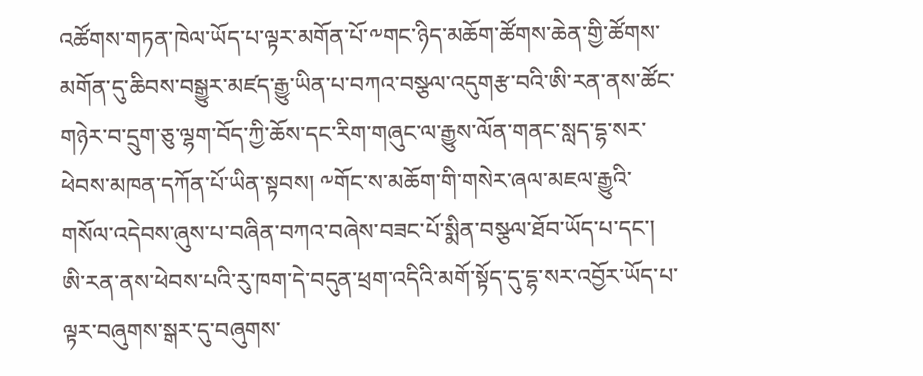འཚོགས་གཏན་ཁེལ་ཡོད་པ་ལྟར་མགོན་པོ་༸གང་ཉིད་མཆོག་ཚོགས་ཆེན་གྱི་ཚོགས་མགོན་དུ་ཆིབས་བསྒྱུར་མཛད་རྒྱུ་ཡིན་པ་བཀའ་བསྩལ་འདུགརྩ་བའི་ཨི་རན་ནས་ཚོང་གཉེར་བ་དྲུག་ཅུ་ལྷག་བོད་ཀྱི་ཆོས་དང་རིག་གཞུང་ལ་རྒྱུས་ལོན་གནང་སླད་དྷ་སར་ཕེབས་མཁན་དཀོན་པོ་ཡིན་སྟབས། ༸གོང་ས་མཆོག་གི་གསེར་ཞལ་མཇལ་རྒྱུའི་གསོལ་འདེབས་ཞུས་པ་བཞིན་བཀའ་བཞེས་བཟང་པོ་སྨིན་བསྩལ་ཐོབ་ཡོད་པ་དང་། ཨི་རན་ནས་ཕེབས་པའི་རུ་ཁག་དེ་བདུན་ཕྲག་འདིའི་མགོ་སྟོད་དུ་དྷ་སར་འབྱོར་ཡོད་པ་ལྟར་བཞུགས་སྒར་དུ་བཞུགས་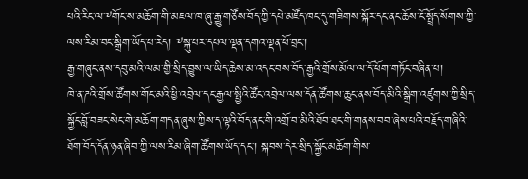པའི་རིང་ལ་༸གོང་ས་མཆོག་གི་མཇལ་ཁ་ཞུ་རྒྱུ་གཙོས་བོད་ཀྱི་དཔེ་མཛོད་ཁང་དུ་གཟིགས་སྐོར་དང་ནང་ཆོས་ངོ་སྤྲོད་སོགས་ཀྱི་ལས་རིམ་བང་སྒྲིག་ཡོད་པ་རེད། ༸སྐུ་པར་དཔལ་ལྡན་དགའ་ལྡན་ཕོ་བྲང་།
རྒྱ་གཞུང་ནས་དབུ་མའི་ལམ་གྱི་སྲིད་བྱུས་ལ་ཡིད་ཆེས་མ་འདང་བས་བོད་རྒྱའི་གྲོས་མོལ་ལ་དོ་ཕོག་གཏོང་བཞིན་པ།
ཁེ་ན་ཌའི་གྲོས་ཚོགས་གོང་མའི་ཕྱི་འབྲེལ་དང་རྒྱལ་སྤྱིའི་ཚོང་འབྲེལ་ལས་དོན་ཚོགས་ཆུང་ནས་བོད་མིའི་སྒྲིག་འཛུགས་ཀྱི་སྲིད་སྐྱོང་བློ་བཟང་སེང་གེ་མཆོག་གདན་ཞུས་ཀྱིས་ད་ལྟའི་བོད་ནང་གི་འགྲོ་བ་མིའི་ཐོབ་ཐང་གི་གནས་བབ་ཞེས་པའི་བརྗོད་གཞིའི་ཐོག་བོད་དོན་ཉན་ཞིབ་ཀྱི་ལས་རིམ་ཞིག་ཚོགས་ཡོད་དང་། སྐབས་དེར་སྲིད་སྐྱོང་མཆོག་གིས་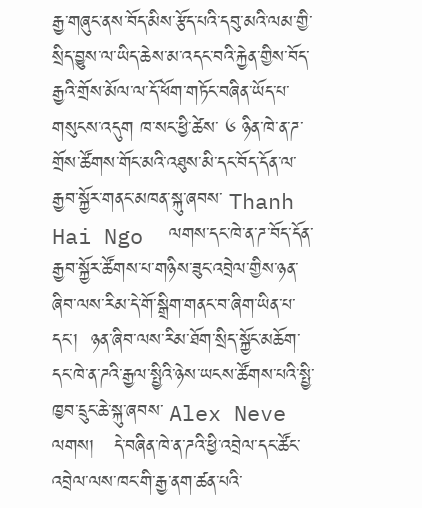རྒྱ་གཞུང་ནས་བོད་མིས་རྩོད་པའི་དབུ་མའི་ལམ་གྱི་སྲིད་བྱུས་ལ་ཡིད་ཆེས་མ་འདང་བའི་རྐྱེན་གྱིས་བོད་རྒྱའི་གྲོས་མོལ་ལ་དོ་ཕོག་གཏོང་བཞིན་ཡོད་པ་གསུངས་འདུག ཁ་སང་ཕྱི་ཚེས་ ༦ ཉིན་ཁེ་ན་ཌ་གྲོས་ཚོགས་གོང་མའི་འཐུས་མི་དང་བོད་དོན་ལ་རྒྱབ་སྐྱོར་གནང་མཁན་སྐུ་ཞབས་ Thanh Hai Ngo  ལགས་དང་ཁེ་ན་ཌ་བོད་དོན་རྒྱབ་སྐྱོར་ཚོགས་པ་གཉིས་ཟུང་འབྲེལ་གྱིས་ཉན་ཞིབ་ལས་རིམ་དེ་གོ་སྒྲིག་གནང་བ་ཞིག་ཡིན་པ་དང་།  ཉན་ཞིབ་ལས་རིམ་ཐོག་སྲིད་སྐྱོང་མཆོག་དང་ཁེ་ན་ཌའི་རྒྱལ་སྤྱིའི་ཉེས་ཡངས་ཚོགས་པའི་སྤྱི་ཁྱབ་དྲུང་ཆེ་སྐུ་ཞབས་ Alex Neve ལགས།   དེ་བཞིན་ཁེ་ན་ཌའི་ཕྱི་འབྲེལ་དང་ཚོང་འབྲེལ་ལས་ཁང་གི་རྒྱ་ནག་ཚན་པའི་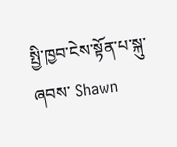སྤྱི་ཁྱབ་ངེས་སྟོན་པ་སྐུ་ཞབས་ Shawn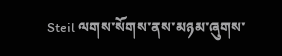Steil ལགས་སོགས་ནས་མཉམ་ཞུགས་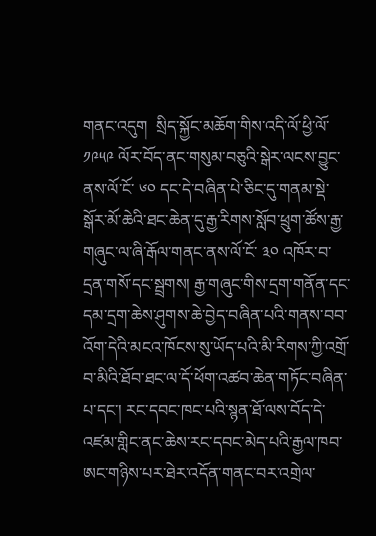གནང་འདུག  སྲིད་སྐྱོང་མཆོག་གིས་འདི་ལོ་ཕྱི་ལོ་ ༡༩༥༩ ལོར་བོད་ནང་གསུམ་བཅུའི་སྒེར་ལངས་བྱུང་ནས་ལོ་ངོ་ ༦༠ དང་དེ་བཞིན་པེ་ཅིང་དུ་གནམ་སྡེ་སྒོར་མོ་ཆེའི་ཐང་ཆེན་དུ་རྒྱ་རིགས་སློབ་ཕྲུག་ཚོས་རྒྱ་གཞུང་ལ་ཞི་རྒོལ་གནང་ནས་ལོ་ངོ་ ༣༠ འཁོར་བ་དྲན་གསོ་དང་སྦྲགས། རྒྱ་གཞུང་གིས་དྲག་གནོན་དང་དམ་དྲག་ཆེས་ཤུགས་ཆེ་བྱེད་བཞིན་པའི་གནས་བབ་འོག་དེའི་མངའ་ཁོངས་སུ་ཡོད་པའི་མི་རིགས་ཀྱི་འགྲོ་བ་མིའི་ཐོབ་ཐང་ལ་དོ་ཕོག་འཚབ་ཆེན་གཏོང་བཞིན་པ་དང་། རང་དབང་ཁང་པའི་སྙན་ཐོ་ལས་བོད་དེ་འཛམ་གླིང་ནང་ཆེས་རང་དབང་མེད་པའི་རྒྱལ་ཁབ་ཨང་གཉིས་པར་ཐེར་འདོན་གནང་བར་འགྲེལ་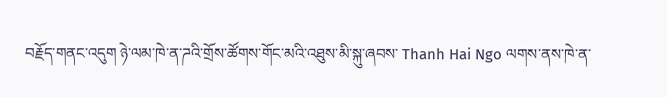བརྗོད་གནང་འདུག ཉེ་ལམ་ཁེ་ན་ཌའི་གྲོས་ཚོགས་གོང་མའི་འཐུས་མི་སྐུ་ཞབས་ Thanh Hai Ngo ལགས་ནས་ཁེ་ན་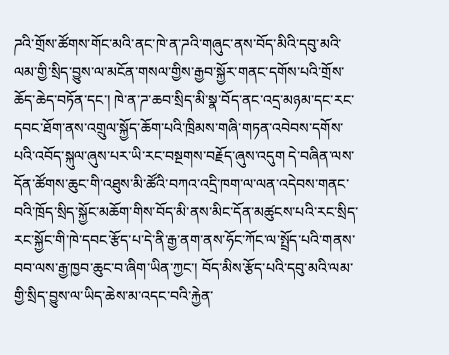ཌའི་གྲོས་ཚོགས་གོང་མའི་ནང་ཁེ་ན་ཌའི་གཞུང་ནས་བོད་མིའི་དབུ་མའི་ལམ་གྱི་སྲིད་བྱུས་ལ་མངོན་གསལ་གྱིས་རྒྱབ་སྐྱོར་གནང་དགོས་པའི་གྲོས་ཆོད་ཆེད་བཏོན་དང་། ཁེ་ན་ཌ་ཆབ་སྲིད་མི་སྣ་བོད་ནང་འདྲ་མཉམ་དང་རང་དབང་ཐོག་ནས་འགྲུལ་སྐྱོད་ཆོག་པའི་ཁྲིམས་གཞི་གཏན་འབེབས་དགོས་པའི་འབོད་སྐུལ་ཞུས་པར་ཡི་རང་བསྔགས་བརྗོད་ཞུས་འདུག དེ་བཞིན་ལས་དོན་ཚོགས་ཆུང་གི་འཐུས་མི་ཚོའི་བཀའ་འདྲི་ཁག་ལ་ལན་འདེབས་གནང་བའི་ཁྲོད་སྲིད་སྐྱོང་མཆོག་གིས་བོད་མི་ནས་མིང་དོན་མཚུངས་པའི་རང་སྲིད་རང་སྐྱོང་གི་ཁེ་དབང་རྩོད་པ་དེ་ནི་རྒྱ་ནག་ནས་ཧོང་ཀོང་ལ་སྤྲོད་པའི་གནས་བབ་ལས་རྒྱ་ཁྱབ་ཆུང་བ་ཞིག་ཡིན་ཀྱང་། བོད་མིས་རྩོད་པའི་དབུ་མའི་ལམ་གྱི་སྲིད་བྱུས་ལ་ཡིད་ཆེས་མ་འདང་བའི་རྐྱེན་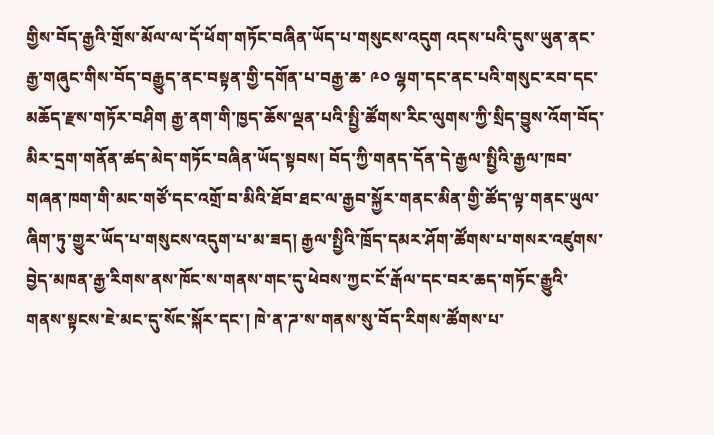གྱིས་བོད་རྒྱའི་གྲོས་མོལ་ལ་དོ་ཕོག་གཏོང་བཞིན་ཡོད་པ་གསུངས་འདུག འདས་པའི་དུས་ཡུན་ནང་རྒྱ་གཞུང་གིས་བོད་བརྒྱུད་ནང་བསྟན་གྱི་དགོན་པ་བརྒྱ་ཆ་ ༩༠ ལྷག་དང་ནང་པའི་གསུང་རབ་དང་མཆོད་རྫས་གཏོར་བཤིག རྒྱ་ནག་གི་ཁྱད་ཆོས་ལྡན་པའི་སྤྱི་ཚོགས་རིང་ལུགས་ཀྱི་སྲིད་བྱུས་འོག་བོད་མིར་དྲག་གནོན་ཚད་མེད་གཏོང་བཞིན་ཡོད་སྟབས། བོད་ཀྱི་གནད་དོན་དེ་རྒྱལ་སྤྱིའི་རྒྱལ་ཁབ་གཞན་ཁག་གི་མང་གཙོ་དང་འགྲོ་བ་མིའི་ཐོབ་ཐང་ལ་རྒྱབ་སྐྱོར་གནང་མིན་གྱི་ཚོད་ལྟ་གནང་ཡུལ་ཞིག་ཏུ་གྱུར་ཡོད་པ་གསུངས་འདུག་པ་མ་ཟད། རྒྱལ་སྤྱིའི་ཁྲོད་དམར་ཤོག་ཚོགས་པ་གསར་འཛུགས་བྱེད་མཁན་རྒྱ་རིགས་ནས་ཁོང་ས་གནས་གང་དུ་ཕེབས་ཀྱང་ངོ་རྒོལ་དང་བར་ཆད་གཏོང་རྒྱུའི་གནས་སྟངས་ཇེ་མང་དུ་སོང་སྐོར་དང་། ཁེ་ན་ཌ་ས་གནས་སུ་བོད་རིགས་ཚོགས་པ་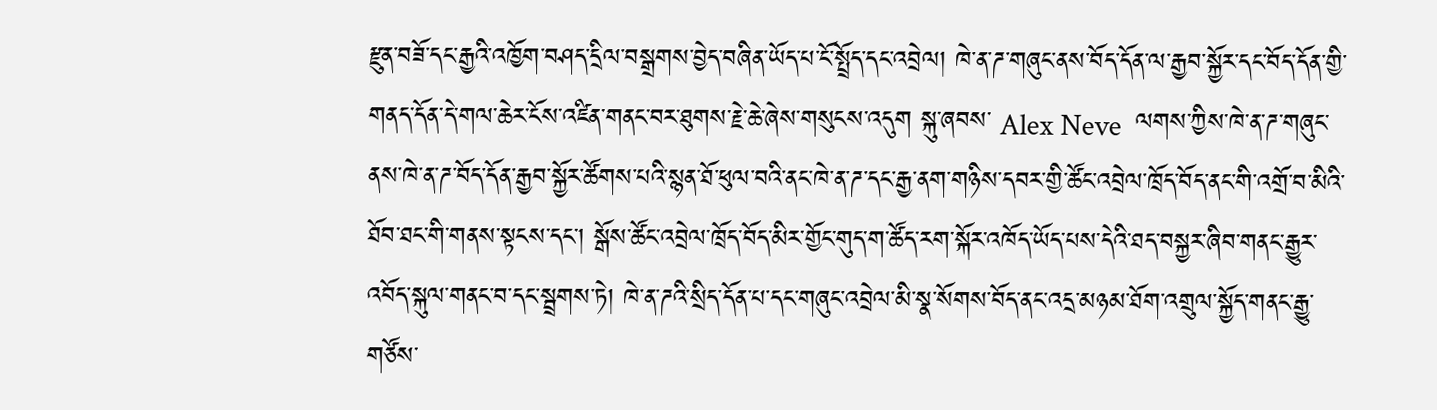རྫུན་བཟོ་དང་རྒྱའི་འཁྱོག་བཤད་དྲིལ་བསྒྲགས་བྱེད་བཞིན་ཡོད་པ་ངོ་སྤྲོད་དང་འབྲེལ། ཁེ་ན་ཌ་གཞུང་ནས་བོད་དོན་ལ་རྒྱབ་སྐྱོར་དང་བོད་དོན་གྱི་གནད་དོན་དེ་གལ་ཆེར་ངོས་འཛིན་གནང་བར་ཐུགས་རྗེ་ཆེ་ཞེས་གསུངས་འདུག སྐུ་ཞབས་ Alex Neve  ལགས་ཀྱིས་ཁེ་ན་ཌ་གཞུང་ནས་ཁེ་ན་ཌ་བོད་དོན་རྒྱབ་སྐྱོར་ཚོགས་པའི་སྙན་ཐོ་ཕུལ་བའི་ནང་ཁེ་ན་ཌ་དང་རྒྱ་ནག་གཉིས་དབར་གྱི་ཚོང་འབྲེལ་ཁྲོད་བོད་ནང་གི་འགྲོ་བ་མིའི་ཐོབ་ཐང་གི་གནས་སྟངས་དང་། སྒོས་ཚོང་འབྲེལ་ཁྲོད་བོད་མིར་གྱོང་གུད་ག་ཚོད་རག་སྐོར་འཁོད་ཡོད་པས་དེའི་ཐད་བསྐྱར་ཞིབ་གནང་རྒྱུར་འབོད་སྐུལ་གནང་བ་དང་སྦྲགས་ཏེ། ཁེ་ན་ཌའི་སྲིད་དོན་པ་དང་གཞུང་འབྲེལ་མི་སྣ་སོགས་བོད་ནང་འདྲ་མཉམ་ཐོག་འགྲུལ་སྐྱོད་གནང་རྒྱུ་གཙོས་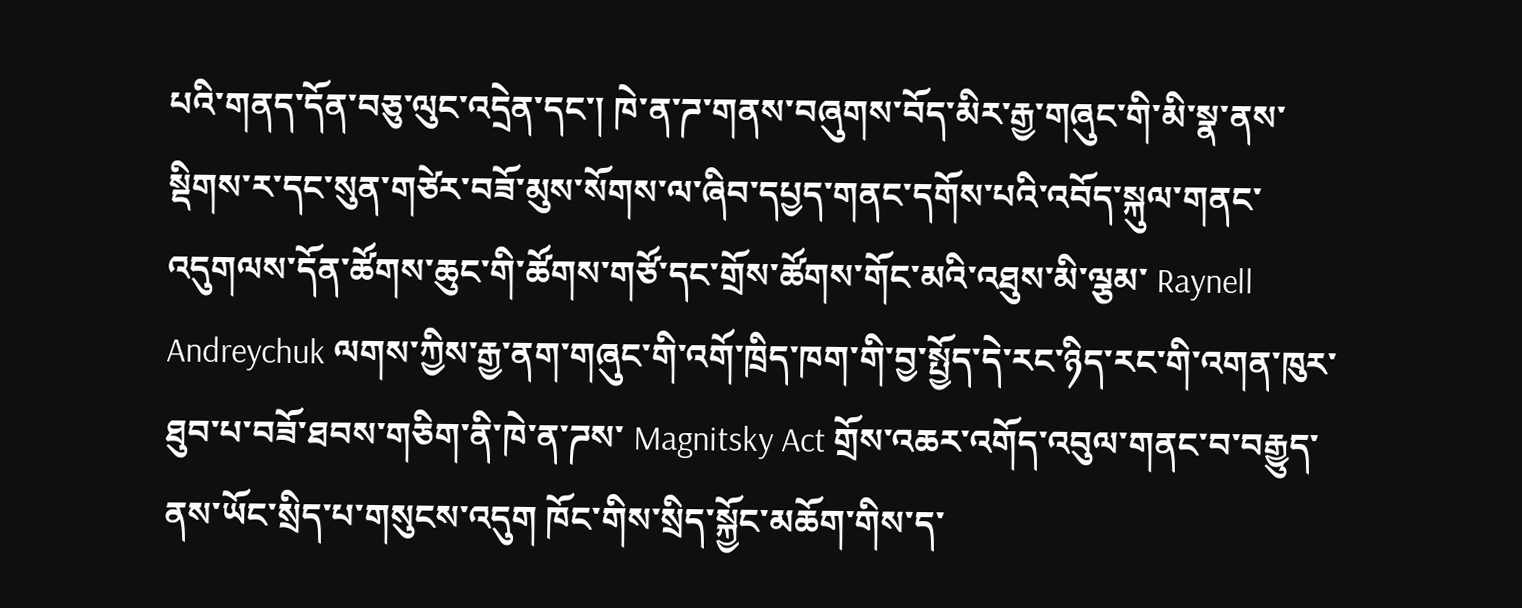པའི་གནད་དོན་བཅུ་ལུང་འདྲེན་དང་། ཁེ་ན་ཌ་གནས་བཞུགས་བོད་མིར་རྒྱ་གཞུང་གི་མི་སྣ་ནས་སྡིགས་ར་དང་སུན་གཙེར་བཟོ་མུས་སོགས་ལ་ཞིབ་དཔྱད་གནང་དགོས་པའི་འབོད་སྐུལ་གནང་འདུགལས་དོན་ཚོགས་ཆུང་གི་ཚོགས་གཙོ་དང་གྲོས་ཚོགས་གོང་མའི་འཐུས་མི་ལྕམ་ Raynell Andreychuk ལགས་ཀྱིས་རྒྱ་ནག་གཞུང་གི་འགོ་ཁྲིད་ཁག་གི་བྱ་སྤྱོད་དེ་རང་ཉིད་རང་གི་འགན་ཁུར་ཐུབ་པ་བཟོ་ཐབས་གཅིག་ནི་ཁེ་ན་ཌས་ Magnitsky Act གྲོས་འཆར་འགོད་འབུལ་གནང་བ་བརྒྱུད་ནས་ཡོང་སྲིད་པ་གསུངས་འདུག ཁོང་གིས་སྲིད་སྐྱོང་མཆོག་གིས་ད་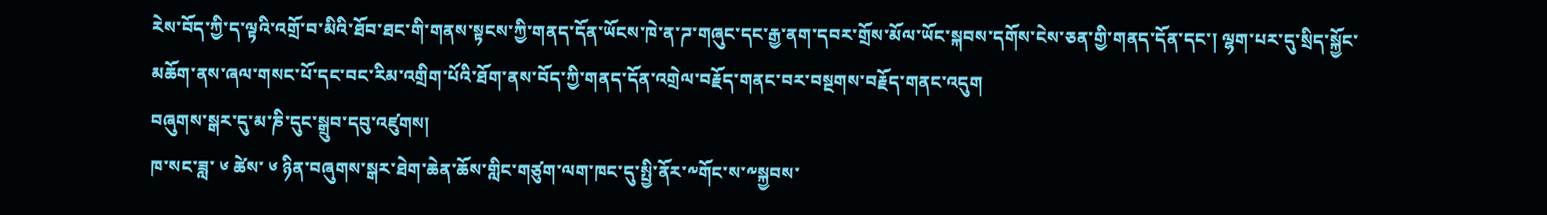རེས་བོད་ཀྱི་ད་ལྟའི་འགྲོ་བ་མིའི་ཐོབ་ཐང་གི་གནས་སྟངས་ཀྱི་གནད་དོན་ཡོངས་ཁེ་ན་ཌ་གཞུང་དང་རྒྱ་ནག་དབར་གྲོས་མོལ་ཡོང་སྐབས་དགོས་ངེས་ཅན་གྱི་གནད་དོན་དང་། ལྷག་པར་དུ་སྲིད་སྐྱོང་མཆོག་ནས་ཞལ་གསང་པོ་དང་བང་རིམ་འགྲིག་པོའི་ཐོག་ནས་བོད་ཀྱི་གནད་དོན་འགྲེལ་བརྗོད་གནང་བར་བསྔགས་བརྗོད་གནང་འདུག
བཞུགས་སྒར་དུ་མ་ཎི་དུང་སྒྲུབ་དབུ་འཛུགས།
ཁ་སང་ཟླ་ ༦ ཚེས་ ༦ ཉིན་བཞུགས་སྒར་ཐེག་ཆེན་ཆོས་གླིང་གཙུག་ལག་ཁང་དུ་སྤྱི་ནོར་༸གོང་ས་༸སྐྱབས་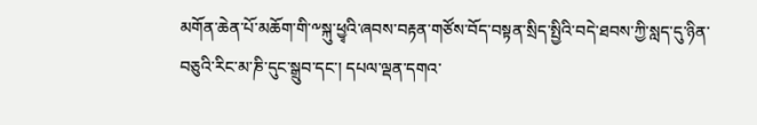མགོན་ཆེན་པོ་མཆོག་གི་༸སྐུ་ཕྱྭའི་ཞབས་བརྟན་གཙོས་བོད་བསྟན་སྲིད་སྤྱིའི་བདེ་ཐབས་ཀྱི་སླད་དུ་ཉིན་བཅུའི་རིང་མ་ཎི་དུང་སྒྲུབ་དང་། དཔལ་ལྡན་དགའ་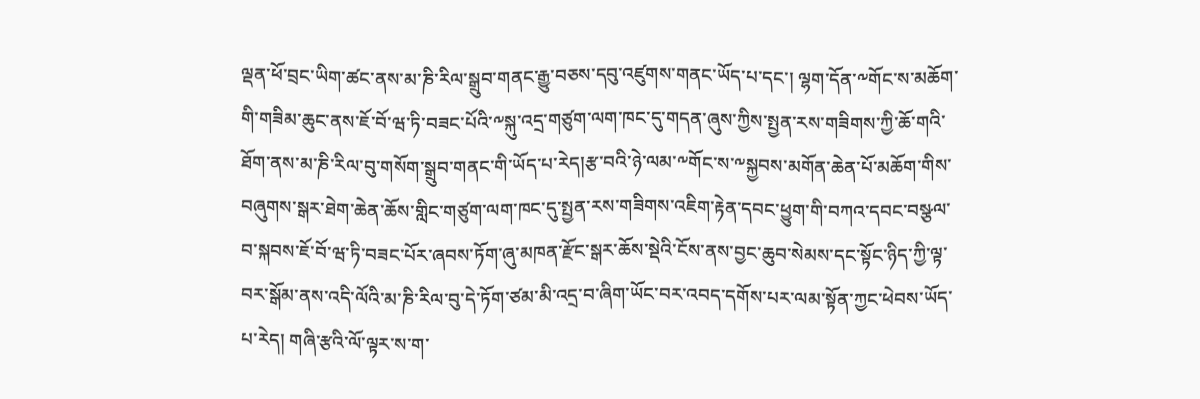ལྡན་ཕོ་བྲང་ཡིག་ཚང་ནས་མ་ཎི་རིལ་སྒྲུབ་གནང་རྒྱུ་བཅས་དབུ་འཛུགས་གནང་ཡོད་པ་དང་། ལྷག་དོན་༸གོང་ས་མཆོག་གི་གཟིམ་ཆུང་ནས་ཇོ་བོ་ཝ་ཏི་བཟང་པོའི་༸སྐུ་འདྲ་གཙུག་ལག་ཁང་དུ་གདན་ཞུས་ཀྱིས་སྤྱན་རས་གཟིགས་ཀྱི་ཆོ་གའི་ཐོག་ནས་མ་ཎི་རིལ་བུ་གསོག་སྒྲུབ་གནང་གི་ཡོད་པ་རེད།རྩ་བའི་ཉེ་ལམ་༸གོང་ས་༸སྐྱབས་མགོན་ཆེན་པོ་མཆོག་གིས་བཞུགས་སྒར་ཐེག་ཆེན་ཆོས་གླིང་གཙུག་ལག་ཁང་དུ་སྤྱན་རས་གཟིགས་འཇིག་རྟེན་དབང་ཕྱུག་གི་བཀའ་དབང་བསྩལ་བ་སྐབས་ཇོ་བོ་ཝ་ཏི་བཟང་པོར་ཞབས་ཏོག་ཞུ་མཁན་རྫོང་སྒར་ཆོས་སྡེའི་ངོས་ནས་བྱང་ཆུབ་སེམས་དང་སྟོང་ཉིད་ཀྱི་ལྟ་བར་སྒོམ་ནས་འདི་ལོའི་མ་ཎི་རིལ་བུ་དེ་ཏོག་ཙམ་མི་འདྲ་བ་ཞིག་ཡོང་བར་འབད་དགོས་པར་ལམ་སྟོན་ཀྱང་ཕེབས་ཡོད་པ་རེད། གཞི་རྩའི་ལོ་ལྟར་ས་ག་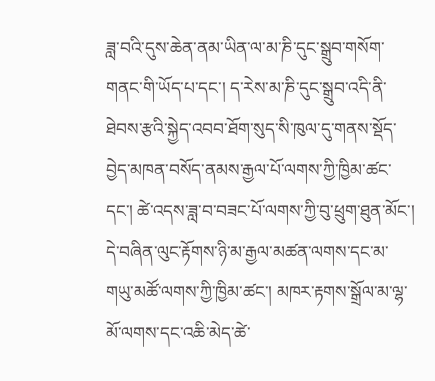ཟླ་བའི་དུས་ཆེན་ནམ་ཡིན་ལ་མ་ཎི་དུང་སྒྲུབ་གསོག་གནང་གི་ཡོད་པ་དང་། ད་རེས་མ་ཎི་དུང་སྒྲུབ་འདི་ནི་ཐེབས་རྩའི་སྐྱེད་འབབ་ཐོག་སུད་སི་ཁུལ་དུ་གནས་སྡོད་བྱེད་མཁན་བསོད་ནམས་རྒྱལ་པོ་ལགས་ཀྱི་ཁྱིམ་ཚང་དང་། ཚེ་འདས་ཟླ་བ་བཟང་པོ་ལགས་ཀྱི་བུ་ཕྲུག་ཐུན་མོང་། དེ་བཞིན་ལུང་རྟོགས་ཉི་མ་རྒྱལ་མཚན་ལགས་དང་མ་གཡུ་མཚོ་ལགས་ཀྱི་ཁྱིམ་ཚང་། མཁར་རྟགས་སྒྲོལ་མ་ལྷ་མོ་ལགས་དང་འཆི་མེད་ཚེ་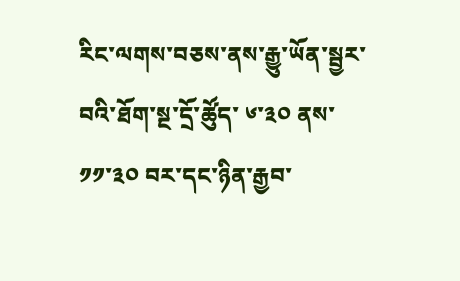རིང་ལགས་བཅས་ནས་རྒྱུ་ཡོན་སྦྱར་བའི་ཐོག་སྔ་དྲོ་ཚོུད་ ༦་༣༠ ནས་ ༡༡་༣༠ བར་དང་ཉིན་རྒྱབ་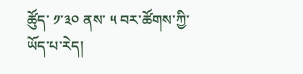ཚོུད་ ༡་༣༠ ནས་ ༥ བར་ཚོགས་ཀྱི་ཡོད་པ་རེད།